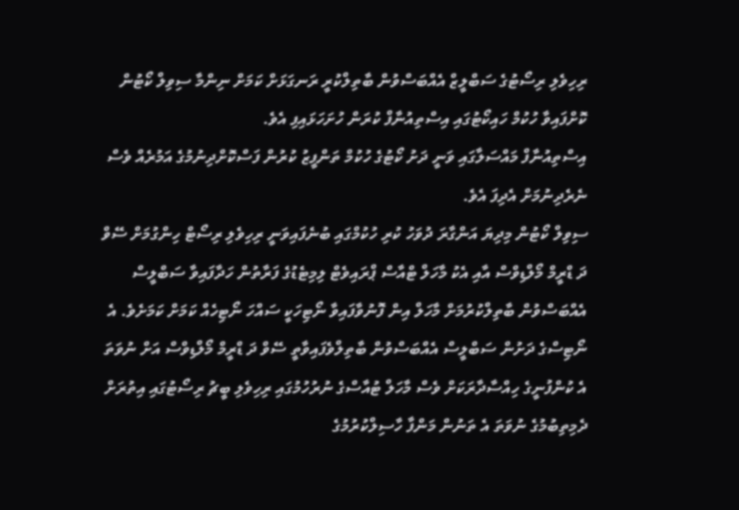ރިހިވެލި ރިސޯޓުގެ ސަބްލީޒް އެއްބަސްވުން ބާތިލްކުރީ ރަނގަޅަށް ކަމަށް ނިންމާ ސިވިލް ކޯޓުން ކޮށްފައިވާ ހުކުމް ހައިކޯޓުގައި އިސްތިއުނާފް ކުރަން ހުށަހަޅައިފި އެވެ.
އިސްތިއުނާފް މައްސަލާގައި ވަނީ ދަށު ކޯޓުގެ ހުކުމް ތަންފީޒު ކުރުން ފަސްކޮށްދިނުމުގެ އަމުރެއް ވެސް ނެރެދިނުމަށް އެދިފަ އެވެ.
ސިވިލް ކޯޓުން މިދިޔަ އަންގާރަ ދުވަހު ކުރި ހުކުމްގައި ބުނެފައިވަނީ ރިހިވެލި ރިސޯޓް ހިންގުމަށް ސޭވް ދަ ޑްރީމް މޯލްޑިވްސް އާއި އެކު މާހަލް ޓްއާސް ޕްރައިވެޓް ލިމިޓެޑުގެ ފަރާތުން ހަދާފައިވާ ސަބްލީސް އެއްބަސްވުން ބާތިލްކުރުމަށް މާހަލް އިން ފޮނުވާފައިވާ ނޯޓިހަކީ ސައްހަ ނޯޓިހެއް ކަމަށް ކަމަށެވެ. އެ ނޯޓިސްގެ ދަށުން ސަބްލީސް އެއްބަސްވުން ބާތިލްވެފައިވާތީ ސޭވް ދަ ޑްރީމް މޯލްޑިވްސް އަށް ނުވަތަ އެ ކުންފުނީގެ ހިއްސާދާރަކަށް ވެސް މާހަލް ޓުއާސްގެ ނުރުހުމުގައި ރިހިވެލި ބީޗު ރިސޯޓުގައި އިތުރަށް ދެމިތިބުމުގެ ނުވަތަ އެ ތަނުން މަންފާ ހާސިލްކުރުމުގެ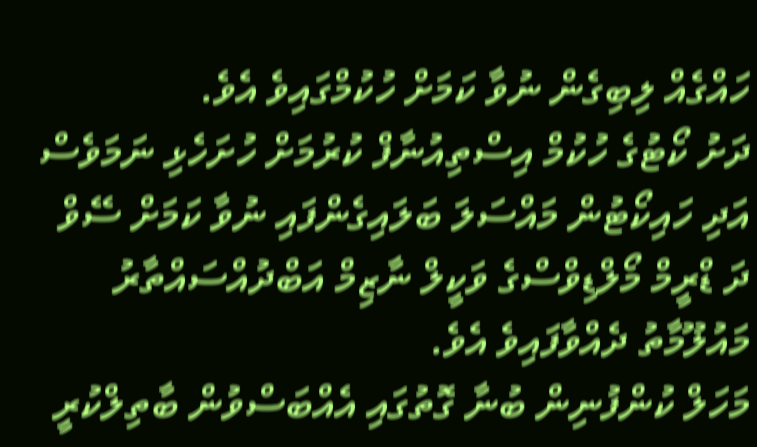ހައްގެއް ލިބިގެން ނުވާ ކަމަށް ހުކުމްގައިވެ އެވެ.
ދަށު ކޯޓުގެ ހުކުމް އިސްތިއުނާފް ކުރުމަށް ހުށަހެޅި ނަމަވެސް އަދި ހައިކޯޓުން މައްސަލަ ބަލައިގެންފައި ނުވާ ކަމަށް ސޭވް ދަ ޑްރީމް މޯލްޑިވްސްގެ ވަކީލް ނާޒިމް އަބްދުއްސައްތާރު މައުލޫމާތު ދެއްވާފައިވެ އެވެ.
މަހަލް ކުންފުނިން ބުނާ ގޮތުގައި އެއްބަސްވުން ބާތިލްކުރީ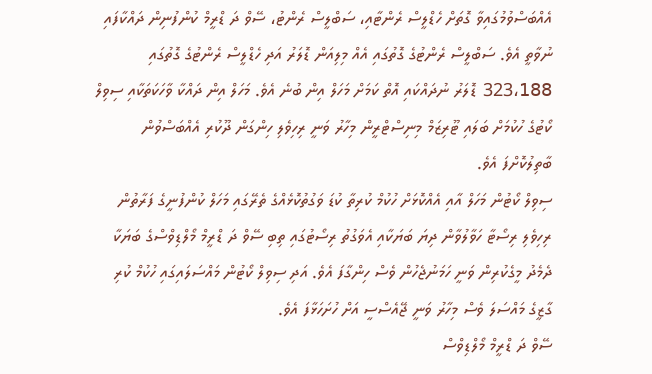އެއްބަސްވުމުގައިވާ ގޮތަށް ހެޑްލީސް ރެންޓާއި، ސަބްލީސް ރެންޓު، ސޭވް ދަ ޑްރީމް ކުންފުނިން ދައްކާފައި ނުވާތީ އެވެ. ސަބްލީސް ރެންޓުގެ ގޮތުގައި އެއް މިލިއަން ޑޮލަރު އަދި ހެޑްލީސް ރެންޓުގެ ގޮތުގައި 323،188 ޑޮލަރު ނުދައްކައި އޮތް ކަމަށް މަހަލް އިން ބުނެ އެވެ. މަހަލް އިން ދައްކާ ވާހަކަތަކާއި ސިވިލް ކޯޓުގެ ހުކުމަށް ބަލައި ޓޫރިޒަމް މިނިސްޓްރީން މިހާރު ވަނީ ރިހިވެލި ހިންގަން ދޫކުރި އެއްބަސްވުން ބާތިލުކޮށްފަ އެވެ.
ސިވިލް ކޯޓުން މަހަލް އާއި އެއްކޮޅަށް ހުކުމް ކުރިތާ ކުޑަ ވަގުތުކޮޅެއްގެ ތެރޭގައި މަހަލް ކުންފުނީގެ ފަރާތުން ރިހިވެލި ރިސޯޓާ ހަވާލުވާން ދިޔަ ބަޔަކާއި އެވަގުތު ރިސޯޓުގައި ތިބި ސޭވް ދަ ޑްރީމް މޯލްޑިވްސްގެ ބަޔަކާ ދެމެދު މީގެކުރިން ވަނީ ހަމަނުޖެހުން ވެސް ހިންގާފަ އެވެ. އަދި ސިވިލް ކޯޓުން މައްސަލައިގައި ހުކުމް ކުރި ގާޒީގެ މައްސަލަ ވެސް މިހާރު ވަނީ ޖޭއެސްސީ އަށް ހުށަހަޅާފަ އެވެ.
ސޭވް ދަ ޑްރީމް މޯލްޑިވްސް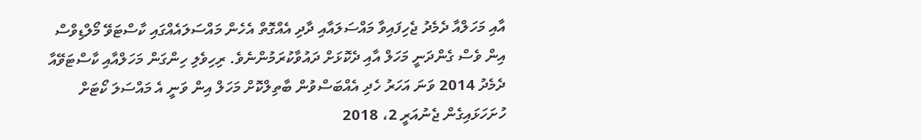އާއި މަހަލްއާ ދެމެދު ޖެހިފައިވާ މައްސަލައާއި ދާދި އެއްގޮތް އެހެން މައްސަލައެއްގައި ކާސްޓަވޭ މޯލްޑިވްސް އިން ވެސް ގެންދަނީ މަހަލް އާއި ދެކޮޅަށް ދައުވާކުރަމުންނެވެ. ރިހިވެލި ހިންގަން މަހަލްއާއި ކާސްޓަވޭއާ ދެމެދު 2014 ވަނަ އަހަރު ހެދި އެއްބަސްވުން ބާތިލްކޮށް މަހަލް އިން ވަނީ އެ މައްސަލަ ކޯޓަށް ހުށަހަޅައިގެން ޖެނުއަރީ 2، 2018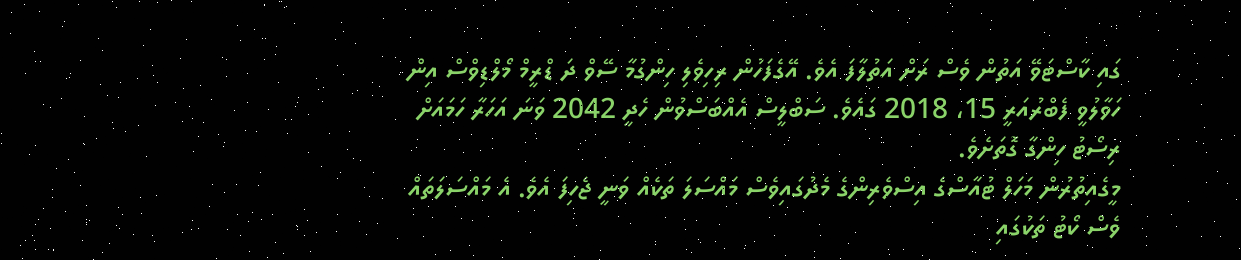ގައި ކާސްޓަވޭ އަތުން ވެސް ރަށް އަތުލާފަ އެވެ. އޭގެފަހުން ރިހިވެލި ހިންގުމާ ސޭވް ދަ ޑްރީމް މޯލްޑިވްސް އިން ހަވާލުވީ ފެބްރުއަރީ 15، 2018 ގައެވެ. ސަބްލީސް އެއްބަސްވުން ހެދީ 2042 ވަނަ އަހަރާ ހަމައަށް ރިސޯޓު ހިންގާ ގޮތަށެވެ.
މީގެއިތުރުން މަހަލް ޓުއާސްގެ އިސްވެރިންގެ މެދުގައިވެސް މައްސަލަ ތަކެއް ވަނީ ޖެހިފަ އެވެ. އެ މައްސަލަތައް ވެސް ކޯޓު ތަކުގައި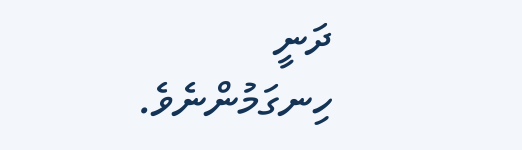ދަނީ ހިނގަމުންނެވެ.